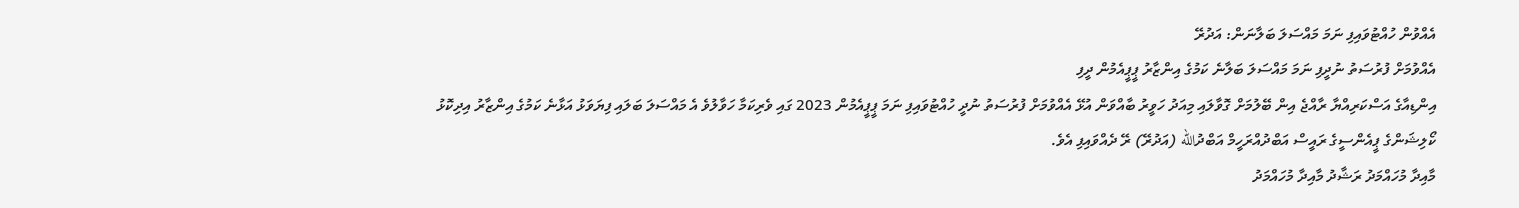އެއްވުން ހުއްޓުވައިފި ނަމަ މައްސަލަ ބަލާނަން: އަދުރޭ
އެއްވުމަށް ފުރުސަތު ނުދީފި ނަމަ މައްސަލަ ބަލާނެ ކަމުގެ އިންޒާރު ޕީޕީއެމުން ދީފި
އިންޑިއާގެ އަސްކަރިއްޔާ ރާއްޖެ އިން ބޭލުމަށް ގޮވާލައި މިއަދު ހަވީރު ބާއްވަން އުޅޭ އެއްވުމަށް ފުރުސަތު ނުދީ ހުއްޓުވައިފި ނަމަ ޕީޕީއެމުން 2023 ގައި ވެރިކަމާ ހަވާލުވެ އެ މައްސަލަ ބަލައި ފިޔަވަޅު އަޅާނެ ކަމުގެ އިންޒާރު އިދިކޮޅު ކޯލިޝަންގެ ޕީއެންސީގެ ރައީސް އަބްދުއްރަހީމް އަބްދުالله (އަދުރޭ) ރޭ ދެއްވައިފި އެވެ.
މާއިދާ މުހައްމަދު ރަޝާދު މާއިދާ މުހައްމަދު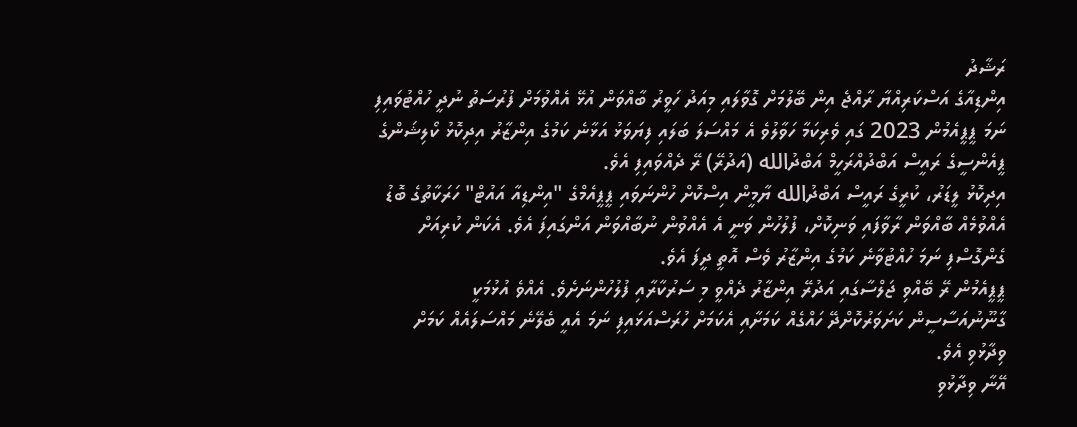ރަޝާދު
އިންޑިއާގެ އަސްކަރިއްޔާ ރާއްޖެ އިން ބޭލުމަށް ގޮވާލައި މިއަދު ހަވީރު ބާއްވަން އުޅޭ އެއްވުމަށް ފުރުސަތު ނުދީ ހުއްޓުވައިފި ނަމަ ޕީޕީއެމުން 2023 ގައި ވެރިކަމާ ހަވާލުވެ އެ މައްސަލަ ބަލައި ފިޔަވަޅު އަޅާނެ ކަމުގެ އިންޒާރު އިދިކޮޅު ކޯލިޝަންގެ ޕީއެންސީގެ ރައީސް އަބްދުއްރަހީމް އަބްދުالله (އަދުރޭ) ރޭ ދެއްވައިފި އެވެ.
އިދިކޮޅު ލީޑަރު، ކުރީގެ ރައީސް އަބްދުالله ޔާމީން އިސްކޮށް ހުންނަވައި ޕީޕީއެމްގެ "އިންޑިއާ އައުޓް" ހަރަކާތުގެ ބޮޑު އެއްވުމެއް ބާއްވަން ރާވާފައި ވަނިކޮށް، ފުލުހުން ވަނީ އެ އެއްވުން ނުބާއްވަން އަންގައިފަ އެވެ. އެކަން ކުރިއަށް ގެންގޮސްފި ނަމަ ހުއްޓުވާނެ ކަމުގެ އިންޒާރު ވެސް އޮތީ ދީފަ އެވެ.
ޕީޕީއެމުން ރޭ ބޭއްވި ޖަލްސާގައި އަދުރޭ އިންޒާރު ދެއްވީ މި ސަރުކާރާއި ފުލުހުންނަށެވެ. އެއްވެ އުޅުމަކީ ގާނޫނުއަސާސީން ކަށަވަރުކޮށްދޭ ހައްގެއް ކަމަށާއި އެކަމަށް ހުރަސްއަޅައިފި ނަމަ އެއީ ބެލޭނެ މައްސަލައެއް ކަމަށް ވިދާޅުވި އެވެ.
އޭނާ ވިދާޅުވި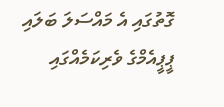ގޮތުގައި އެ މައްސަލަ ބަލައި ޕީޕީއެމްގެ ވެރިކަމެއްގައި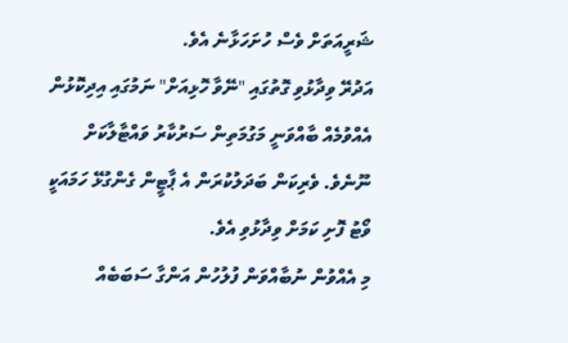ޝަރީއަތަށް ވެސް ހުށަހަޅާނެ އެވެ.
އަދުރޭ ވިދާޅުވި ގޮތުގައި "ނޭވާ ހޮޅިއަށް" ނަމުގައި އިދިކޮޅުން އެއްވުމެއް ބާއްވަނީ މަގުމަތިން ސަރުކާރު ވައްޓާލާކަށް ނޫނެވެ. ވެރިކަން ބަދަލުކުރަން އެ ޕާޓީން ގެންގުޅޭ ހަމައަކީ ވޯޓު ފޮށި ކަމަށް ވިދާޅުވި އެވެ.
މި އެއްވުން ނުބާއްވަން ފުލުހުން އަންގާ ސަބަބެއް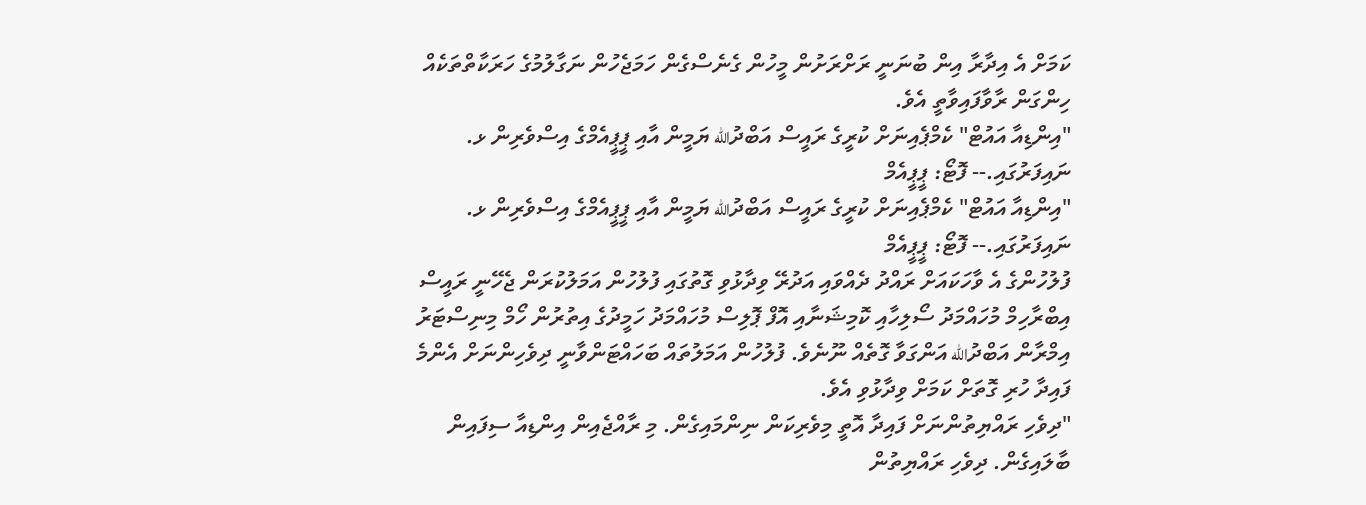ކަމަށް އެ އިދާރާ އިން ބުނަނީ ރަށްރަށުން މީހުން ގެނެސްގެން ހަމަޖެހުން ނަގާލުމުގެ ހަރަކާތްތަކެއް ހިންގަން ރާވާފައިވާތީ އެވެ.
"އިންޑިއާ އައުޓް" ކެމްޕެއިނަށް ކުރީގެ ރައީސް އަބްދުالله ޔަމީން އާއި ޕީޕީއެމްގެ އިސްވެރިން ޅ. ނައިފަރުގައި.-- ފޮޓޯ: ޕީޕީއެމް
"އިންޑިއާ އައުޓް" ކެމްޕެއިނަށް ކުރީގެ ރައީސް އަބްދުالله ޔަމީން އާއި ޕީޕީއެމްގެ އިސްވެރިން ޅ. ނައިފަރުގައި.-- ފޮޓޯ: ޕީޕީއެމް
ފުލުހުންގެ އެ ވާހަކައަށް ރައްދު ދެއްވައި އަދުރޭ ވިދާޅުވި ގޮތުގައި ފުލުހުން އަމަލުކުރަން ޖެހޭނީ ރައީސް އިބްރާހިމް މުހައްމަދު ސޯލިހާއި ކޮމިޝަނާއި އޮފް ޕޮލިސް މުހައްމަދު ހަމީދުގެ އިތުރުން ހޯމް މިނިސްޓަރު އިމްރާން އަބްދުالله އަންގަވާ ގޮތެއް ނޫނެވެ. ފުލުހުން އަމަލުތައް ބަހައްޓަންވާނީ ދިވެހިންނަށް އެންމެ ފައިދާ ހުރި ގޮތަށް ކަމަށް ވިދާޅުވި އެވެ.
"ދިވެހި ރައްޔިތުންނަށް ފައިދާ އޮތީ މިވެރިކަން ނިންމައިގެން. މި ރާއްޖެއިން އިންޑިއާ ސިފައިން ބާލައިގެން. ދިވެހި ރައްޔިތުން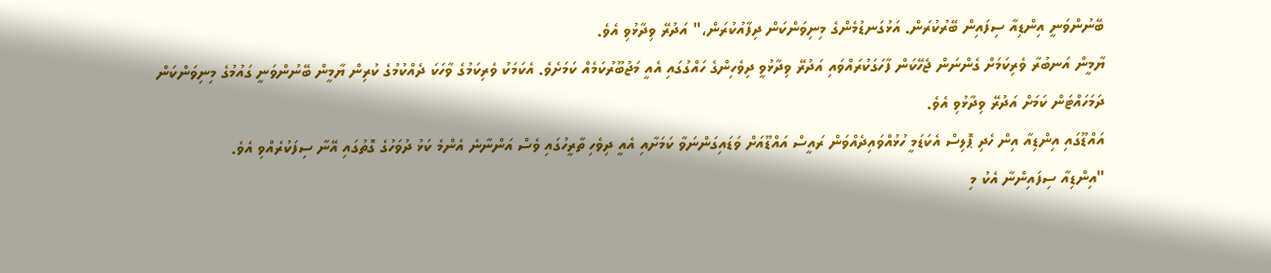ބޭނުންވަނީ އިންޑިއާ ސިފައިން ބޭރުކުރަން. އަޅުގަނޑުމެންގެ މިނިވަންކަން ދިފާއުކުރަން،" އަދުރޭ ވިދާޅުވި އެވެ.
ޔާމީން އަނބުރާ ވެރިކަމަށް ގެންނަން ޖެހޭކަން ފާހަގަކުރައްވައި އަދުރޭ ވިދާޅުވީ ދިވެހިންގެ ހައްގުގައި އެއީ މަޖުބޫރުކަމެއް ކަމަށެވެ. އެކަމަކު ވެރިކަމުގެ ވާހަކަ ދެއްކުމުގެ ކުރިން ޔާމީން ބޭނުންވަނީ ގައުމުގެ މިނިވަންކަން ދަމަހައްޓަން ކަމަށް އަދުރޭ ވިދާޅުވި އެވެ.
އައްޑޫގައި އިންޑިއާ އިން ހެދި ޕޮލިސް އެކަޑަމީ ހުޅުއްވައިދެއްވަން ރައީސް އައްޑޫއަށް ވަޑައިގަންނަވާ ކަމަށާއި އެއީ ދިވެހި ތާރީހުގައި ވެސް އަންނާނެ އެންމެ ކަޅު ދުވަހުގެ ގޮތުގައި އޭނާ ސިފަކުރެއްވި އެވެ.
"އިންޑިއާ ސިފައިންނާ އެކު މި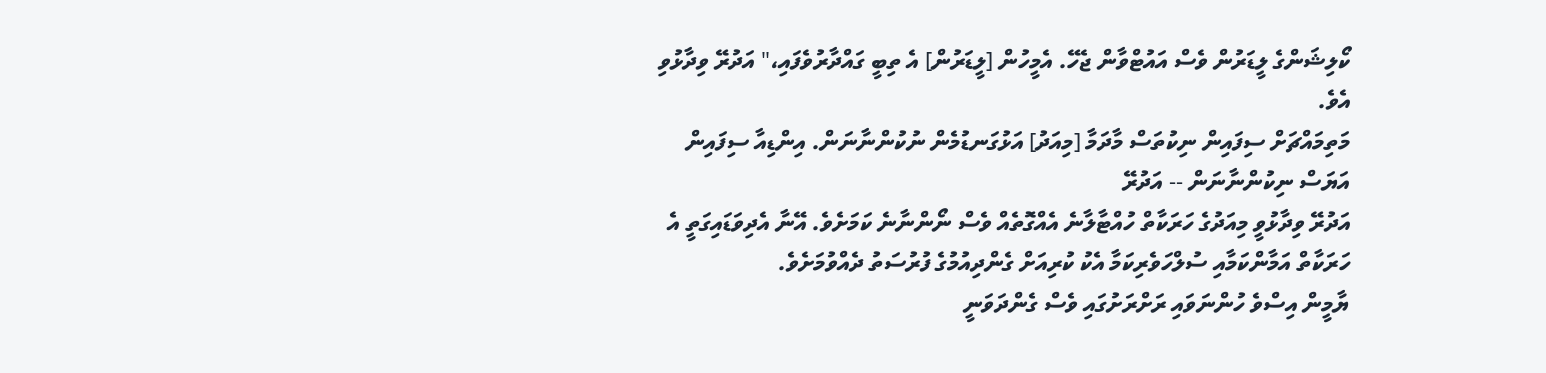ކޯލިޝަންގެ ލީޑަރުން ވެސް އައުޓްވާން ޖެހޭ. އެމީހުން [ލީޑަރުން] އެ ތިބީ ގައްދާރުވެފައި،" އަދުރޭ ވިދާޅުވި އެވެ.
މަތިމައްޗަށް ސިފައިން ނިކުތަސް މާދަމާ [މިއަދު] އަޅުގަނޑުމެން ނުކުންނާނަން. އިންޑިއާ ސިފައިން އަޔަސް ނިކުންނާނަން -- އަދުރޭ
އަދުރޭ ވިދާޅުވީ މިއަދުގެ ހަރަކާތް ހުއްޓާލާނެ އެއްގޮތެއް ވެސް ނޯންނާނެ ކަމަށެވެ. އޭނާ އެދިވަޑައިގަތީ އެ ހަރަކާތް އަމާންކަމާއި ސުލްހަވެރިކަމާ އެކު ކުރިއަށް ގެންދިއުމުގެ ފުރުސަތު ދެއްވުމަށެވެ.
ޔާމީން އިސްވެ ހުންނަވައި ރަށްރަށުގައި ވެސް ގެންދަވަނީ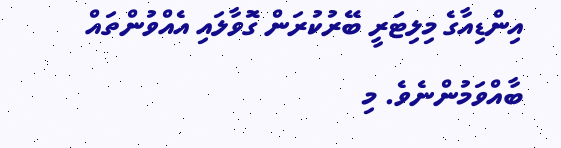އިންޑިއާގެ މިލިޓަރީ ބޭރުކުރަން ގޮވާލައި އެއްވުންތައް ބާއްވަމުންނެވެ. މި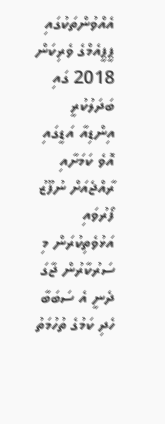އެއްވުންތަކުގައި ޕީޕީއެމްގެ ވެރިކަން 2018 ގައި ބަދަލުކުރީ އިންޑިއާ އަޑީގައި އޮވެ ކަމަށާއި ރާއްޖެއަށް ނުފޫޒު ފޯރުވައި އަޅުވެތިކުރަން މި ސަރުކާރުން ޖާގަ ދެނީ އެ ސަބަބާ ހެދި ކަމުގެ ތުހުމަތު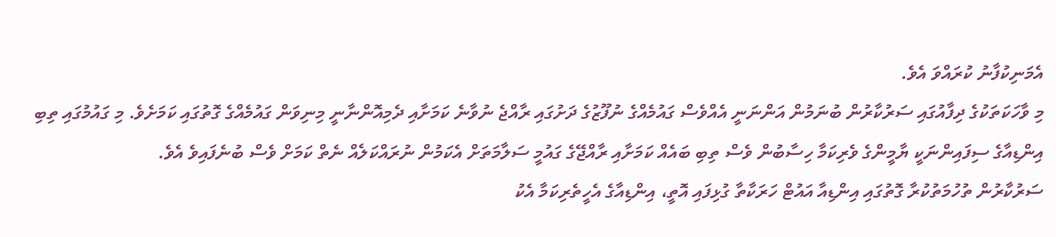އެމަނިކުފާނު ކުރައްވަ އެވެ.
މި ވާހަކަތަކުގެ ދިފާއުގައި ސަރުކާރުން ބުނަމުން އަންނަނީ އެއްވެސް ގައުމެއްގެ ނުފޫޒުގެ ދަށުގައި ރާއްޖެ ނުވާނެ ކަމަށާއި ދެމިއޮންނާނީ މިނިވަން ގައުމެއްގެ ގޮތުގައި ކަމަށެވެ. މި ގައުމުގައި ތިބި އިންޑިއާގެ ސިފައިންނަކީ ޔާމީންގެ ވެރިކަމާ ހިސާބުން ވެސް ތިބި ބައެއް ކަމަށާއި ރާއްޖޭގެ ގައުމީ ސަލާމަތަށް އެކަމުން ނުރައްކަލެއް ނެތް ކަމަށް ވެސް ބުނެފައިވެ އެވެ.
ސަރުކާރުން ތުހުމަތުކުރާ ގޮތުގައި އިންޑިއާ އައުޓް ހަރަކާތާ ގުޅިފައި އޮތީ، އިންޑިއާގެ އެހީތެރިކަމާ އެކު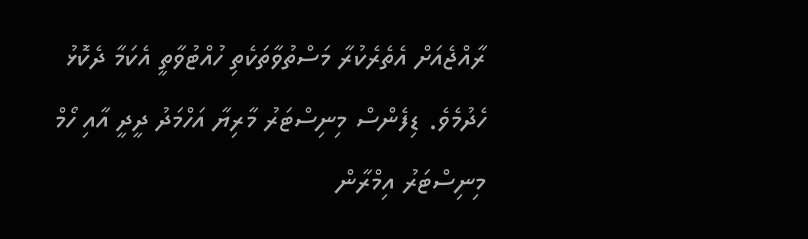ރާއްޖެއަށް އެތެރެކުރާ މަސްތުވާތަކެތި ހުއްޓުވާތީ އެކަމާ ދެކޮޅު ހެދުމެވެ. ޑިފެންސް މިނިސްޓަރު މާރިޔާ އަހްމަދު ދީދީ އާއި ހޯމް މިނިސްޓަރު އިމްރާން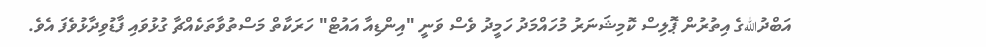އަބްދުاللهގެ އިތުރުން ޕޮލިސް ކޮމިޝަނަރު މުހައްމަދު ހަމީދު ވެސް ވަނީ "އިންޑިއާ އައުޓް" ހަރަކާތް މަސްތުވާތަކެއްޗާ ގުޅުވައި ފާޑުވިދާޅުވެފަ އެވެ.